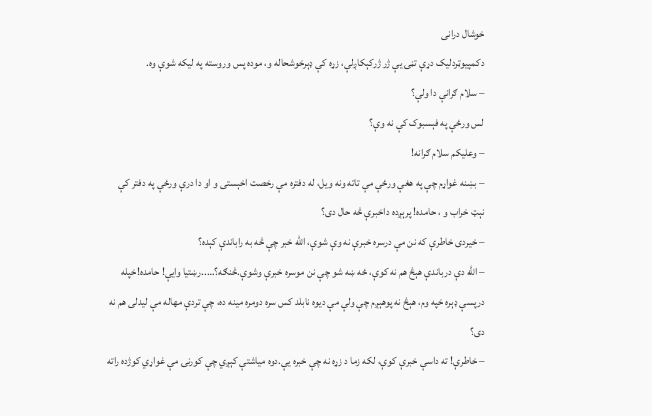خوشال درانی
دکمپیوټردلیک دړې تڼۍ یې ژر ژرکېکاږلې، زړه کې ډېرخوشحاله و، موده پس وروسته په لیکه شوې وه.
– سلام ګرانې دا ولې؟
لس ورځې په فېسبوک کې نه وې؟
– وعلیکم سلام ګرانه!
– بښنه غواړم چې په هغې ورځې مې تاته ونه ویل، له دفتره مې رخصت اخېستی و او دا درې ورځې په دفتر کې نېټ خراب و ، حامده! پرېږده داخبرې څه حال دی؟
– خیردی خاطرې که نن مې درسره خبرې نه وې شوې، الله خبر چې څه به راباندې کېده؟
– الله دې درباندې هېڅ هم نه کوې، ځه ښه شو چې نن موسره خبرې وشوې.څنګه؟…..رښتیا وایې! حامده!خپله درپسې ډېره خپه وم، هېڅ نه پوهېږم چې ولې مې دیوه نابلد کس سره دومره مینه ده، چې تردې مهاله مې لیدلی هم نه دی؟
– خاطرې! ته داسې خبرې کوې، لکه زما د زړه نه چې خبره یې.دوه میاشتې کېږي چې کورنۍ مې غواړي کوژده راته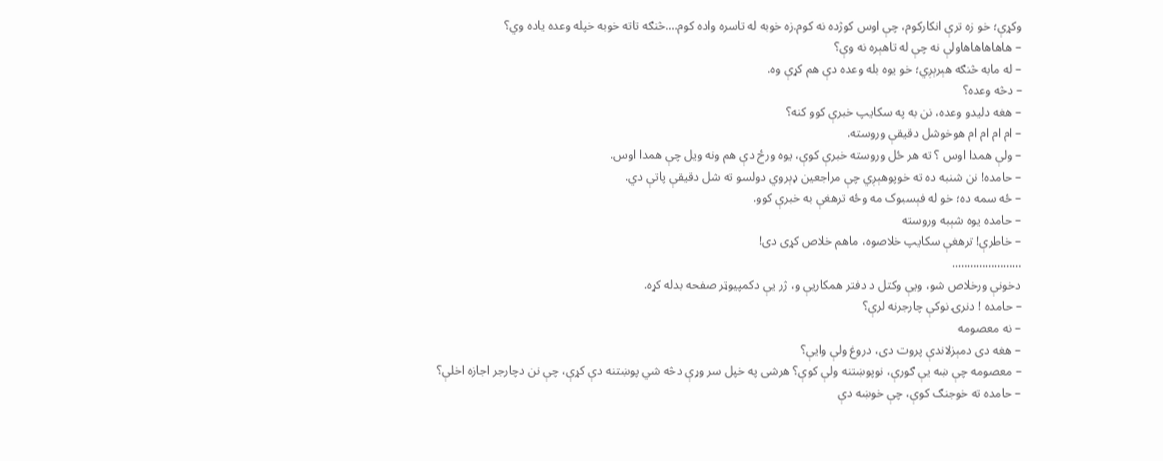وکړې؛ خو زه ترې انکارکوم، چې اوس کوژده نه کوم.زه خوبه له تاسره واده کوم….څنګه تاته خوبه خپله وعده یاده وي؟
– هاهاهاهاهاولې نه چې له تاهېره نه وې؟
– له مابه څنګه هېرېږي؛ خو یوه بله وعده دې هم کړې وه.
– دڅه وعده؟
– هغه دلیدو وعده، نن به په سکایپ خبرې کوو کنه؟
– ام ام ام ام هوخوشل دقیقې وروسته.
– ولې همدا اوس ؟ ته هر ځل وروسته خبرې کوې، یوه ورځ دې هم ونه ویل چې همدا اوس.
– حامده! نن شنبه ده ته خوپوهېږي چې مراجعین ډېروي دولسو ته شل دقیقې پاتې دي.
– ځه سمه ده؛ خو له فېسبوک مه وځه ترهغې به خبرې کوو.
– حامده یوه شېبه وروسته
– خاطرې! ترهغې سکایپ خلاصوه، ماهم خلاص کړی دی!
…………………..
دخونې ورخلاص شو، ویې وکتل د دفتر همکاریې و، ژر یې دکمپیوټر صفحه بدله کړه.
– حامده ! دنرۍ نوکې چارجرنه لرې؟
– نه معصومه
– هغه دی دمېزلاندې پروت دی، دروغ ولې وایې؟
– معصومه چې ښه یې ګورې، نوپوښتنه ولې کوې؟ هرشی په خپل سر وړې دڅه شي پوښتنه دې کړې، چې نن دچارجر اجازه اخلې؟
– حامده ته خوجنګ کوې، چې خوښه دې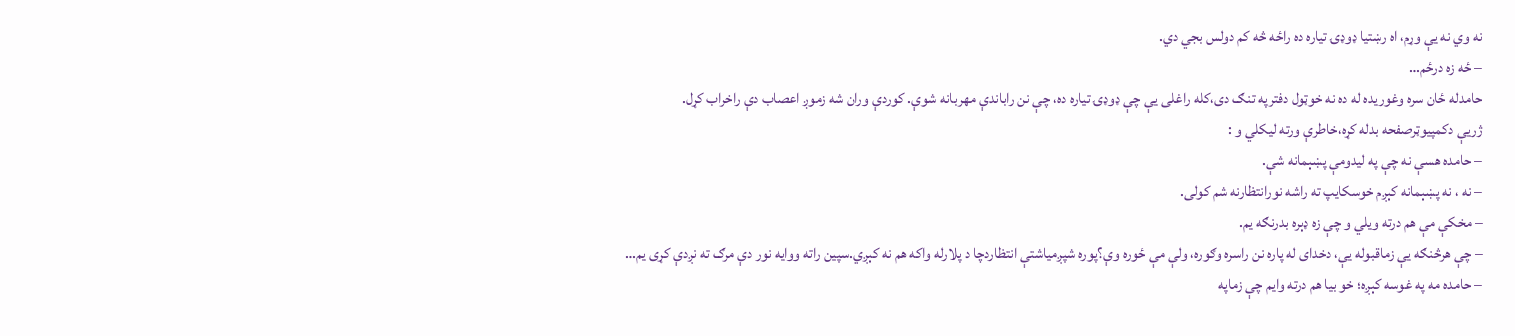نه وي نه یې وړم، اه رښتیا ډوډۍ تیاره ده راځه څه کم دولس بجي دي.
– ځه زه درځم…
حامدله ځان سره وغوریده له ده نه خوټول دفترپه تنګ دی،کله راغلی یې چې ډوډۍ تیاره ده، چې نن راباندې مهربانه شوې. کوردې وران شه زموږ اعصاب دې راخراب کړل.
ژریې دکمپیوټرصفحه بدله کړه،خاطرې ورته لیکلي و :
– حامده هسې نه چې په لیدومې پښېمانه شې.
– نه ، نه پښېمانه کېږم خوسکایپ ته راشه نورانتظارنه شم کولی.
– مخکې مې هم درته ویلي و چې زه ډېره بدرنګه یم.
– چې هرڅنګه یې زماقبوله یې، دخدای له پاره نن راسره وګوره، ولې مې ځوره وې؟پوره شپږمیاشتې انتظاردچا د پلارله واکه هم نه کېږي.سپین راته ووایه نور دې مرګ ته نږدې کړی یم…
– حامده مه په غوسه کېږه؛ خو بیا هم درته وایم چې زماپه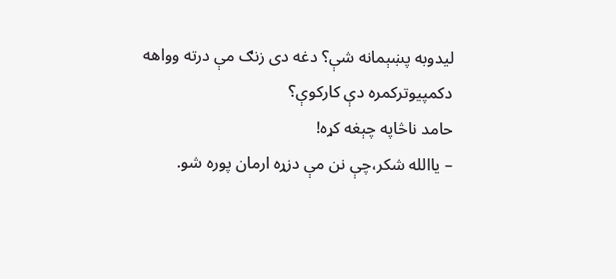لیدوبه پښېمانه شې؟ دغه دی زنګ مې درته وواهه دکمپیوترکمره دې کارکوې؟
حامد ناڅاپه چېغه کړه!
– یاالله شکر،چې نن مې دزړه ارمان پوره شو.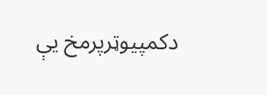دکمپیوټرپرمخ یې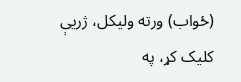(ځواب) ورته ولیکل، ژریې کلیک کړ، په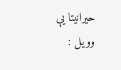حیرانیتا یې وویل :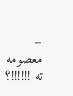– معصومه ته !!!!!!؟